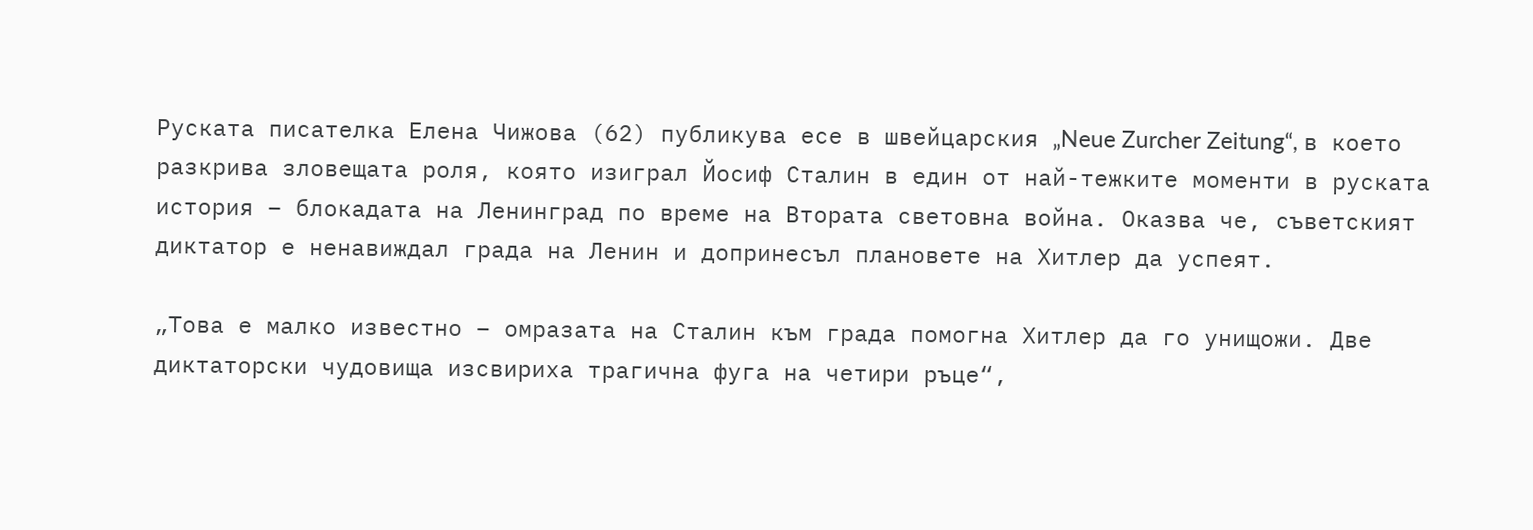Руската писателка Елена Чижова (62) публикува есе в швейцарския „Neue Zurcher Zeitung“, в което разкрива зловещата роля, която изиграл Йосиф Сталин в един от най-тежките моменти в руската история – блокадата на Ленинград по време на Втората световна война. Оказва че, съветският диктатор е ненавиждал града на Ленин и допринесъл плановете на Хитлер да успеят.

„Това е малко известно – омразата на Сталин към града помогна Хитлер да го унищожи. Две диктаторски чудовища изсвириха трагична фуга на четири ръце“,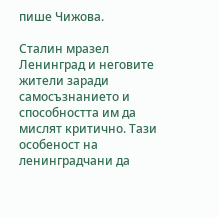пише Чижова.

Сталин мразел Ленинград и неговите жители заради самосъзнанието и способността им да мислят критично. Тази особеност на ленинградчани да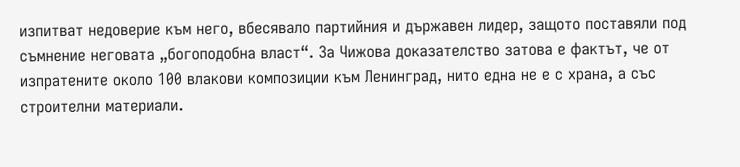изпитват недоверие към него, вбесявало партийния и държавен лидер, защото поставяли под съмнение неговата „богоподобна власт“. За Чижова доказателство затова е фактът, че от изпратените около 100 влакови композиции към Ленинград, нито една не е с храна, а със строителни материали.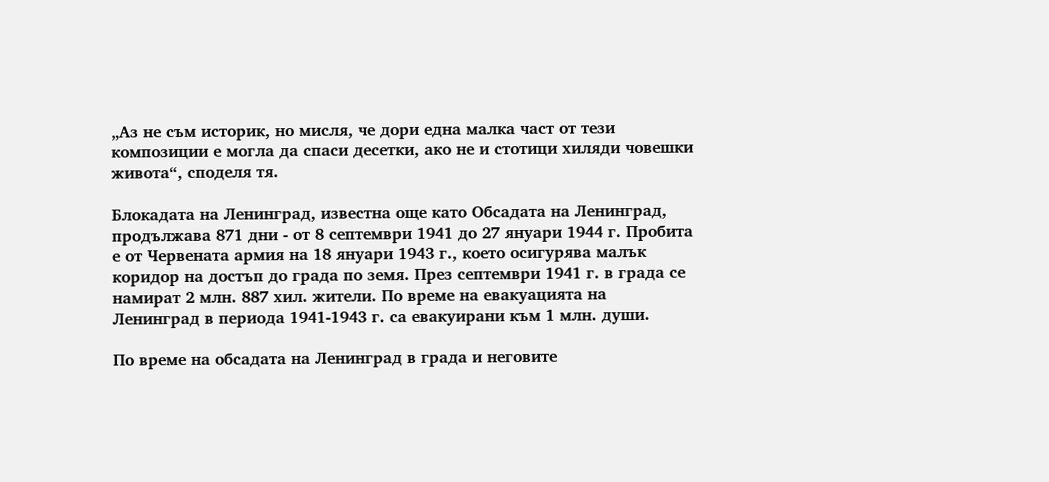„Аз не съм историк, но мисля, че дори една малка част от тези композиции е могла да спаси десетки, ако не и стотици хиляди човешки живота“, споделя тя.

Блокадата на Ленинград, известна още като Обсадата на Ленинград, продължава 871 дни - от 8 септември 1941 до 27 януари 1944 г. Пробита е от Червената армия на 18 януари 1943 г., което осигурява малък коридор на достъп до града по земя. През септември 1941 г. в града се намират 2 млн. 887 хил. жители. По време на евакуацията на Ленинград в периода 1941-1943 г. са евакуирани към 1 млн. души.

По време на обсадата на Ленинград в града и неговите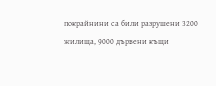покрайнини са били разрушени 3200 жилища, 9000 дървени къщи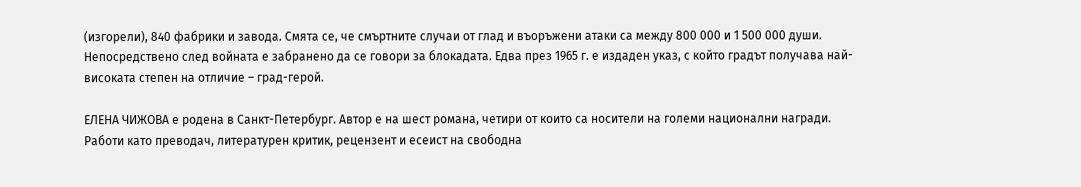(изгорели), 840 фабрики и завода. Смята се, че смъртните случаи от глад и въоръжени атаки са между 800 000 и 1 500 000 души. Непосредствено след войната е забранено да се говори за блокадата. Едва през 1965 г. е издаден указ, с който градът получава най-високата степен на отличие – град-герой.

ЕЛЕНА ЧИЖОВА е родена в Санкт-Петербург. Автор е на шест романа, четири от които са носители на големи национални награди. Работи като преводач, литературен критик, рецензент и есеист на свободна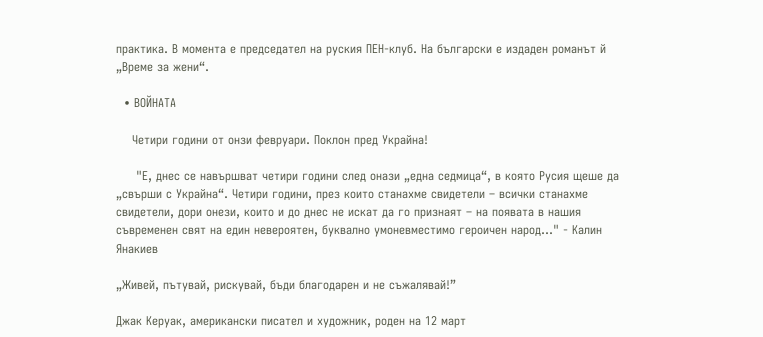практика. В момента е председател на руския ПЕН-клуб. На български е издаден романът й „Време за жени“.

  • ВОЙНАТА

    Четири години от онзи февруари. Поклон пред Украйна!

     "Е, днес се навършват четири години след онази „една седмица“, в която Русия щеше да „свърши с Украйна“. Четири години, през които станахме свидетели – всички станахме свидетели, дори онези, които и до днес не искат да го признаят – на появата в нашия съвременен свят на един невероятен, буквално умоневместимо героичен народ..." - Калин Янакиев

„Живей, пътувай, рискувай, бъди благодарен и не съжалявай!”

Джак Керуак, американски писател и художник, роден на 12 март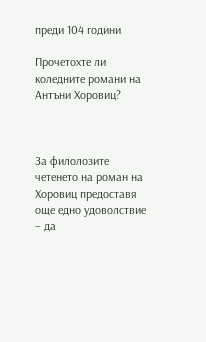преди 104 години

Прочетохте ли коледните романи на Антъни Хоровиц?



За филолозите четенето на роман на Хоровиц предоставя още едно удоволствие – да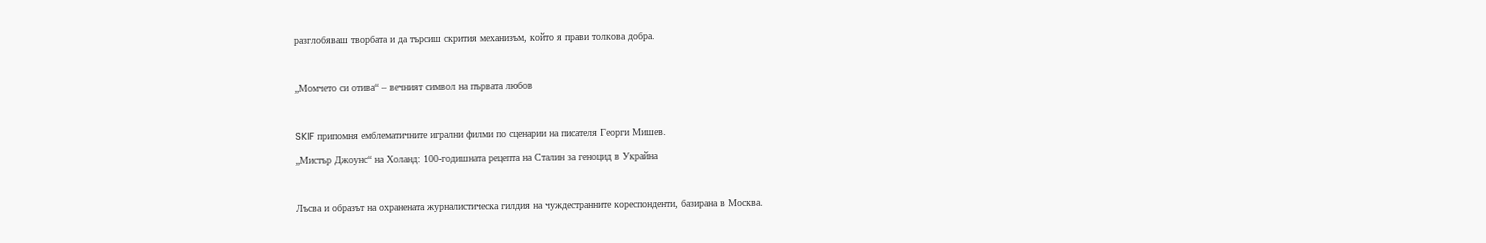разглобяваш творбата и да търсиш скрития механизъм, който я прави толкова добра.



„Момчето си отива“ – вечният символ на първата любов



SKIF припомня емблематичните игрални филми по сценарии на писателя Георги Мишев.

„Мистър Джоунс“ на Холанд: 100-годишната рецепта на Сталин за геноцид в Украйна



Лъсва и образът на охранената журналистическа гилдия на чуждестранните кореспонденти, базирана в Москва.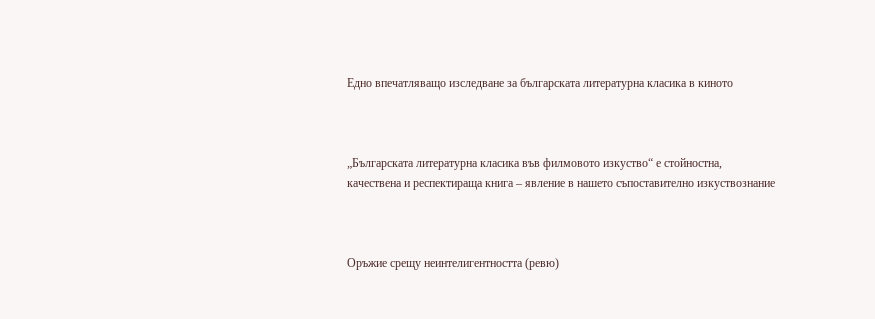Едно впечатляващо изследване за българската литературна класика в киното



„Българската литературна класика във филмовото изкуство“ е стойностна, качествена и респектираща книга – явление в нашето съпоставително изкуствознание



Оръжие срещу неинтелигентността (ревю)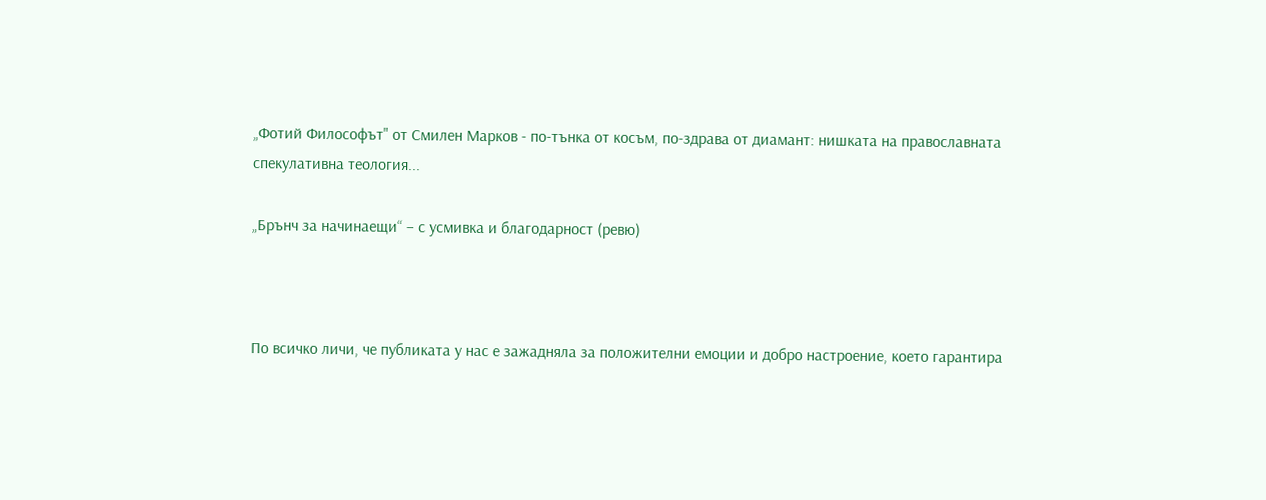„Фотий Философът" от Смилен Марков - по-тънка от косъм, по-здрава от диамант: нишката на православната спекулативна теология...

„Брънч за начинаещи“ – с усмивка и благодарност (ревю)



По всичко личи, че публиката у нас е зажадняла за положителни емоции и добро настроение, което гарантира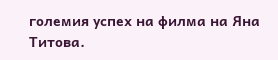големия успех на филма на Яна Титова.